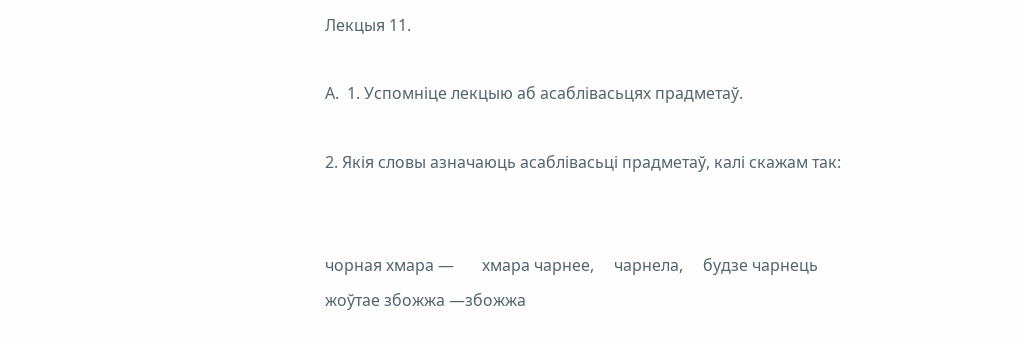Лекцыя 11.

А.  1. Успомнiце лекцыю аб асаблiвасьцях прадметаў.

2. Якiя словы азначаюць асаблiвасьцi прадметаў, калi скажам так:


чорная хмара —       хмара чарнее,     чарнела,     будзе чарнець
жоўтае збожжа —збожжа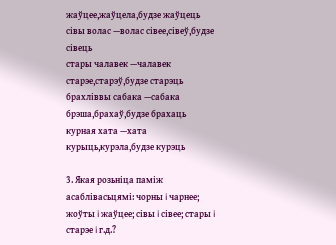жаўцее,жаўцела,будзе жаўцець
сiвы волас —волас сiвее,сiвеў,будзе сiвець
стары чалавек —чалавек старэе,старэў,будзе старэць
брахлiввы сабака —сабака брэша,брахаў,будзе брахаць
курная хата —хата курыць,курэла,будзе курэць

3. Якая розьнiца памiж асаблiвасьцямi: чорны i чарнее; жоўты i жаўцее; сiвы i сiвее; стары i старэе i г.д.?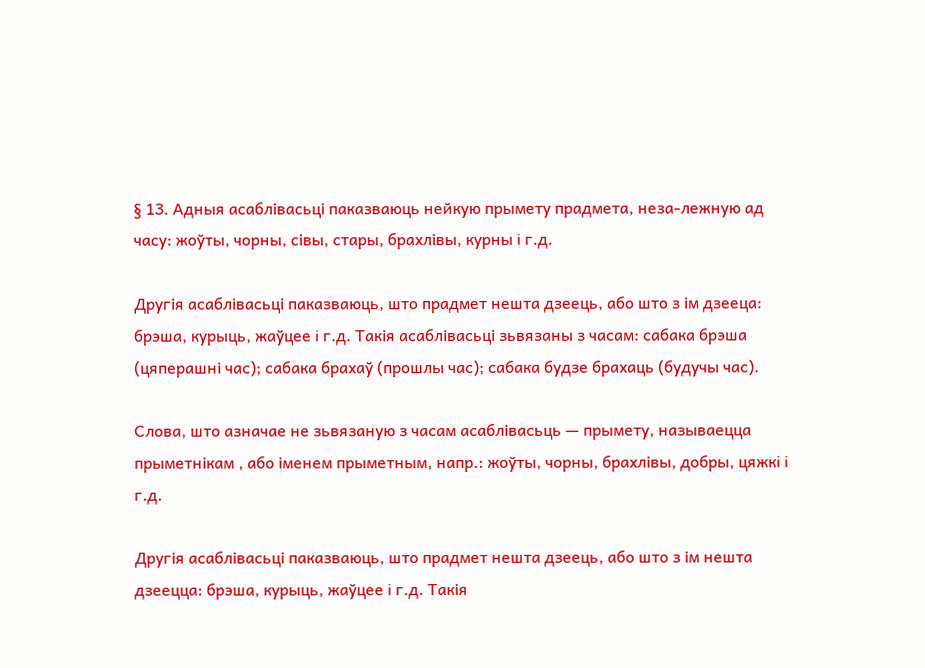§ 13. Адныя асаблiвасьцi паказваюць нейкую прымету прадмета, неза-лежную ад часу: жоўты, чорны, сiвы, стары, брахлiвы, курны i г.д.

Другiя асаблiвасьцi паказваюць, што прадмет нешта дзеець, або што з iм дзееца: брэша, курыць, жаўцее i г.д. Такiя асаблiвасьцi зьвязаны з часам: сабака брэша (цяперашнi час); сабака брахаў (прошлы час); сабака будзе брахаць (будучы час).

Слова, што азначае не зьвязаную з часам асаблiвасьць — прымету, называецца прыметнiкам , або iменем прыметным, напр.: жоўты, чорны, брахлiвы, добры, цяжкi i г.д.

Другiя асаблiвасьцi паказваюць, што прадмет нешта дзеець, або што з iм нешта дзеецца: брэша, курыць, жаўцее i г.д. Такiя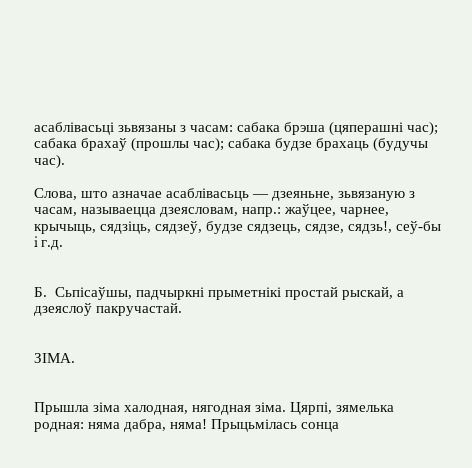асаблiвасьцi зьвязаны з часам: сабака брэша (цяперашнi час); сабака брахаў (прошлы час); сабака будзе брахаць (будучы час).

Слова, што азначае асаблiвасьць — дзеяньне, зьвязаную з часам, называецца дзеясловам, напр.: жаўцее, чарнее, крычыць, сядзiць, сядзеў, будзе сядзець, сядзе, сядзь!, сеў-бы i г.д.


Б.  Сьпiсаўшы, падчыркнi прыметнiкi простай рыскай, а дзеяслоў пакручастай.


ЗIМА.


Прышла зiма халодная, нягодная зiма. Цярпi, зямелька родная: няма дабра, няма! Прыцьмiлась сонца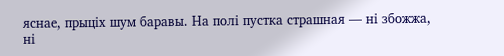яснае, прыцiх шум баравы. На полi пустка страшная — нi збожжа, нi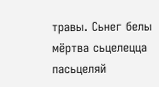травы. Сьнег белы мёртва сьцелецца пасьцеляй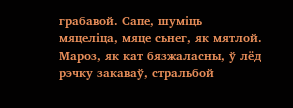грабавой. Сапе, шумiць мяцелiца, мяце сьнег, як мятлой. Мароз, як кат бязжаласны, ў лёд рэчку закаваў, стральбой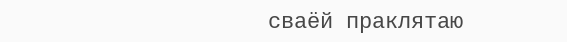сваёй праклятаю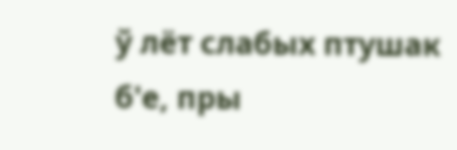ў лёт слабых птушак б'е, пры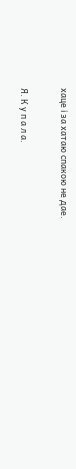хаце i за хатаю спакою не дае.

Я. К у п а л а.